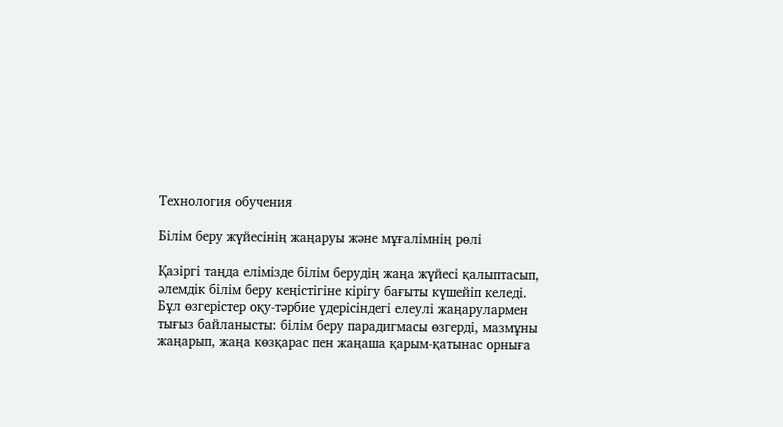Технология обучения

Білім беру жүйесінің жаңаруы және мұғалімнің рөлі

Қазіргі таңда елімізде білім берудің жаңа жүйесі қалыптасып, әлемдік білім беру кеңістігіне кірігу бағыты күшейіп келеді. Бұл өзгерістер оқу-тәрбие үдерісіндегі елеулі жаңарулармен тығыз байланысты: білім беру парадигмасы өзгерді, мазмұны жаңарып, жаңа көзқарас пен жаңаша қарым-қатынас орныға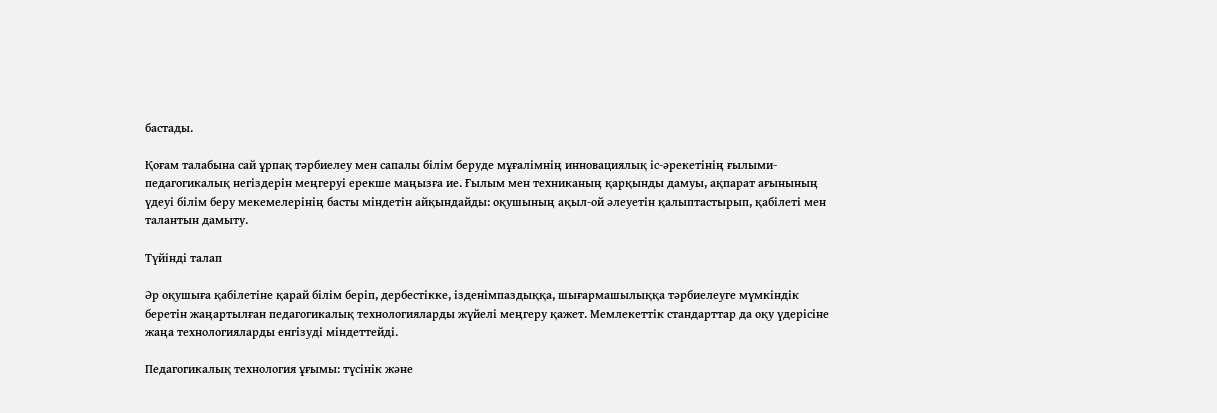бастады.

Қоғам талабына сай ұрпақ тәрбиелеу мен сапалы білім беруде мұғалімнің инновациялық іс-әрекетінің ғылыми-педагогикалық негіздерін меңгеруі ерекше маңызға ие. Ғылым мен техниканың қарқынды дамуы, ақпарат ағынының үдеуі білім беру мекемелерінің басты міндетін айқындайды: оқушының ақыл-ой әлеуетін қалыптастырып, қабілеті мен талантын дамыту.

Түйінді талап

Әр оқушыға қабілетіне қарай білім беріп, дербестікке, ізденімпаздыққа, шығармашылыққа тәрбиелеуге мүмкіндік беретін жаңартылған педагогикалық технологияларды жүйелі меңгеру қажет. Мемлекеттік стандарттар да оқу үдерісіне жаңа технологияларды енгізуді міндеттейді.

Педагогикалық технология ұғымы: түсінік және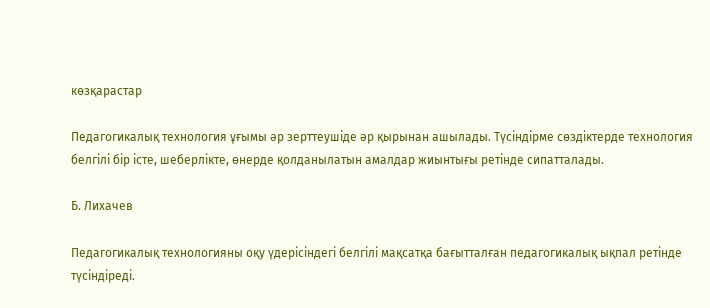көзқарастар

Педагогикалық технология ұғымы әр зерттеушіде әр қырынан ашылады. Түсіндірме сөздіктерде технология белгілі бір істе, шеберлікте, өнерде қолданылатын амалдар жиынтығы ретінде сипатталады.

Б. Лихачев

Педагогикалық технологияны оқу үдерісіндегі белгілі мақсатқа бағытталған педагогикалық ықпал ретінде түсіндіреді.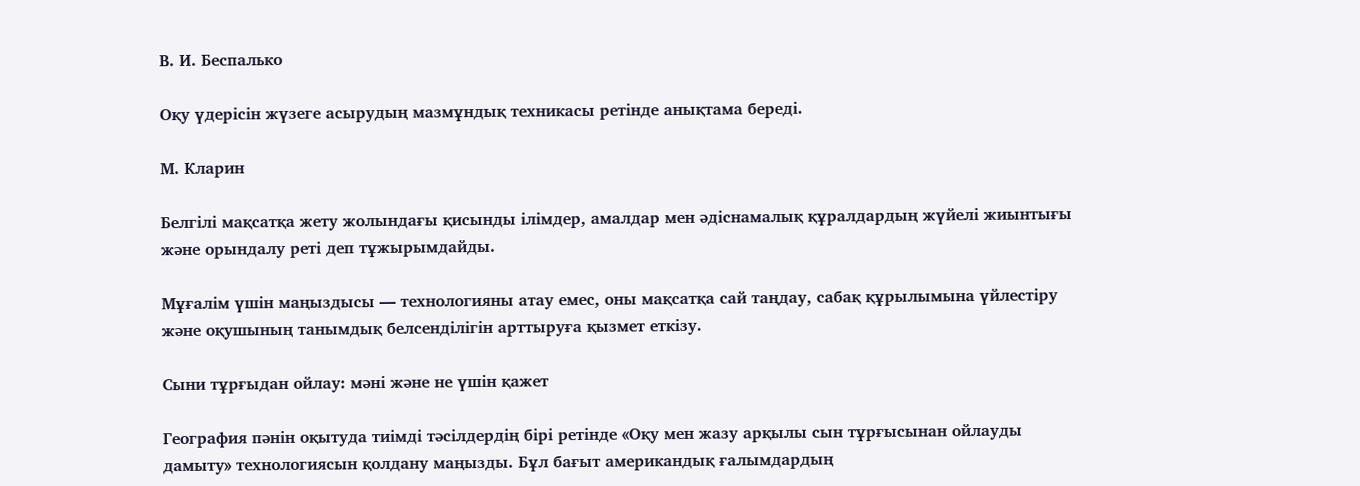В. И. Беспалько

Оқу үдерісін жүзеге асырудың мазмұндық техникасы ретінде анықтама береді.

М. Кларин

Белгілі мақсатқа жету жолындағы қисынды ілімдер, амалдар мен әдіснамалық құралдардың жүйелі жиынтығы және орындалу реті деп тұжырымдайды.

Мұғалім үшін маңыздысы — технологияны атау емес, оны мақсатқа сай таңдау, сабақ құрылымына үйлестіру және оқушының танымдық белсенділігін арттыруға қызмет еткізу.

Сыни тұрғыдан ойлау: мәні және не үшін қажет

География пәнін оқытуда тиімді тәсілдердің бірі ретінде «Оқу мен жазу арқылы сын тұрғысынан ойлауды дамыту» технологиясын қолдану маңызды. Бұл бағыт американдық ғалымдардың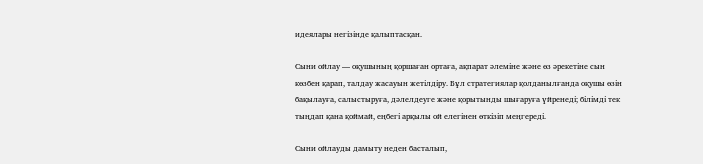идеялары негізінде қалыптасқан.

Сыни ойлау — оқушының қоршаған ортаға, ақпарат әлеміне және өз әрекетіне сын көзбен қарап, талдау жасауын жетілдіру. Бұл стратегиялар қолданылғанда оқушы өзін бақылауға, салыстыруға, дәлелдеуге және қорытынды шығаруға үйренеді; білімді тек тыңдап қана қоймай, еңбегі арқылы ой елегінен өткізіп меңгереді.

Сыни ойлауды дамыту неден басталып,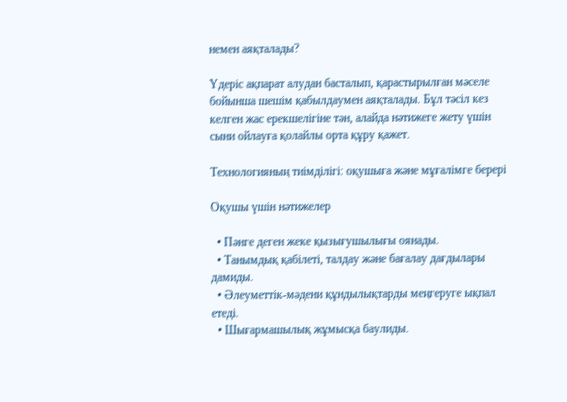немен аяқталады?

Үдеріс ақпарат алудан басталып, қарастырылған мәселе бойынша шешім қабылдаумен аяқталады. Бұл тәсіл кез келген жас ерекшелігіне тән, алайда нәтижеге жету үшін сыни ойлауға қолайлы орта құру қажет.

Технологияның тиімділігі: оқушыға және мұғалімге берері

Оқушы үшін нәтижелер

  • Пәнге деген жеке қызығушылығы оянады.
  • Танымдық қабілеті, талдау және бағалау дағдылары дамиды.
  • Әлеуметтік-мәдени құндылықтарды меңгеруге ықпал етеді.
  • Шығармашылық жұмысқа баулиды.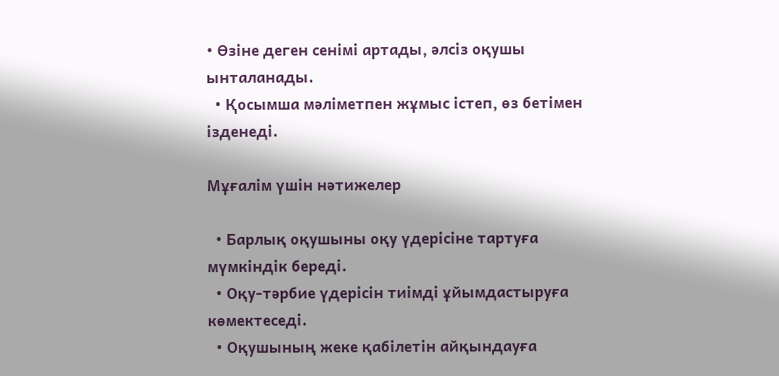• Өзіне деген сенімі артады, әлсіз оқушы ынталанады.
  • Қосымша мәліметпен жұмыс істеп, өз бетімен ізденеді.

Мұғалім үшін нәтижелер

  • Барлық оқушыны оқу үдерісіне тартуға мүмкіндік береді.
  • Оқу-тәрбие үдерісін тиімді ұйымдастыруға көмектеседі.
  • Оқушының жеке қабілетін айқындауға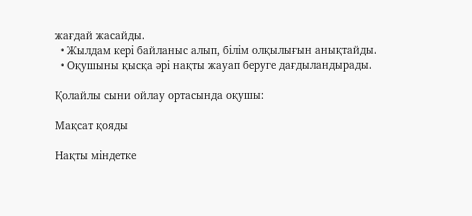жағдай жасайды.
  • Жылдам кері байланыс алып, білім олқылығын анықтайды.
  • Оқушыны қысқа әрі нақты жауап беруге дағдыландырады.

Қолайлы сыни ойлау ортасында оқушы:

Мақсат қояды

Нақты міндетке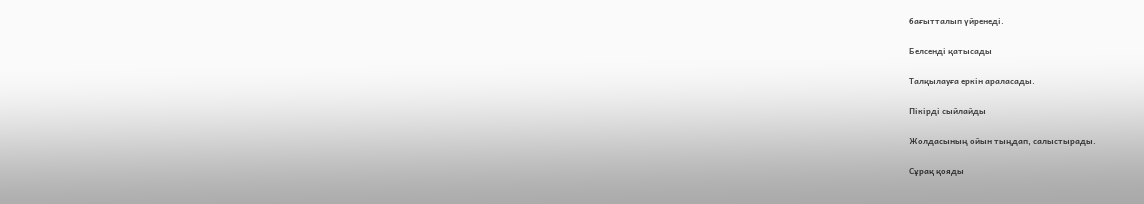бағытталып үйренеді.

Белсенді қатысады

Талқылауға еркін араласады.

Пікірді сыйлайды

Жолдасының ойын тыңдап, салыстырады.

Сұрақ қояды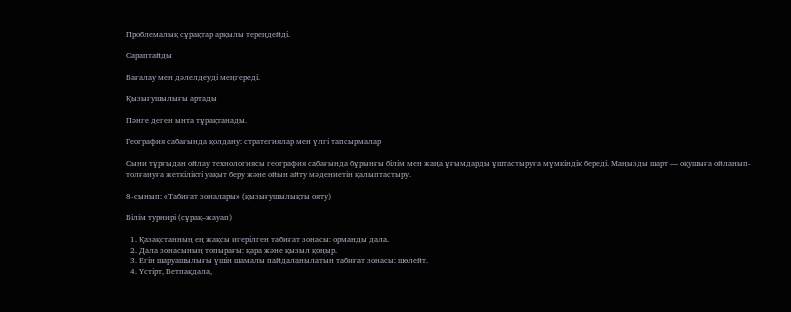Проблемалық сұрақтар арқылы тереңдейді.

Сараптайды

Бағалау мен дәлелдеуді меңгереді.

Қызығушылығы артады

Пәнге деген ынта тұрақтанады.

География сабағында қолдану: стратегиялар мен үлгі тапсырмалар

Сыни тұрғыдан ойлау технологиясы география сабағында бұрынғы білім мен жаңа ұғымдарды ұштастыруға мүмкіндік береді. Маңызды шарт — оқушыға ойланып-толғануға жеткілікті уақыт беру және ойын айту мәдениетін қалыптастыру.

8-сынып: «Табиғат зоналары» (қызығушылықты ояту)

Білім турнирі (сұрақ–жауап)

  1. Қазақстанның ең жақсы игерілген табиғат зонасы: орманды дала.
  2. Дала зонасының топырағы: қара және қызыл қоңыр.
  3. Егін шаруашылығы үшін шамалы пайдаланылатын табиғат зонасы: шөлейт.
  4. Үстірт, Бетпақдала,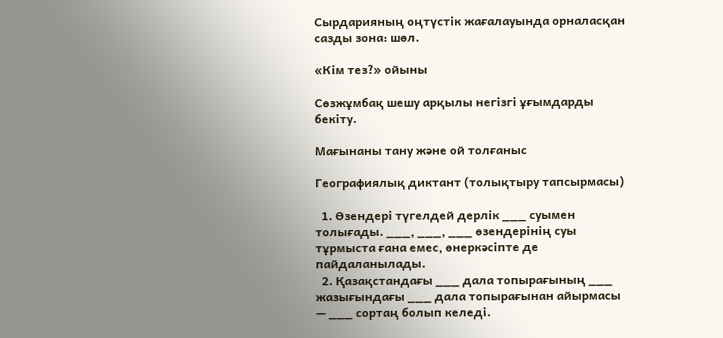Сырдарияның оңтүстік жағалауында орналасқан сазды зона: шөл.

«Кім тез?» ойыны

Сөзжұмбақ шешу арқылы негізгі ұғымдарды бекіту.

Мағынаны тану және ой толғаныс

Географиялық диктант (толықтыру тапсырмасы)

  1. Өзендері түгелдей дерлік ___ суымен толығады. ___, ___, ___ өзендерінің суы тұрмыста ғана емес, өнеркәсіпте де пайдаланылады.
  2. Қазақстандағы ___ дала топырағының ___ жазығындағы ___ дала топырағынан айырмасы — ___ сортаң болып келеді.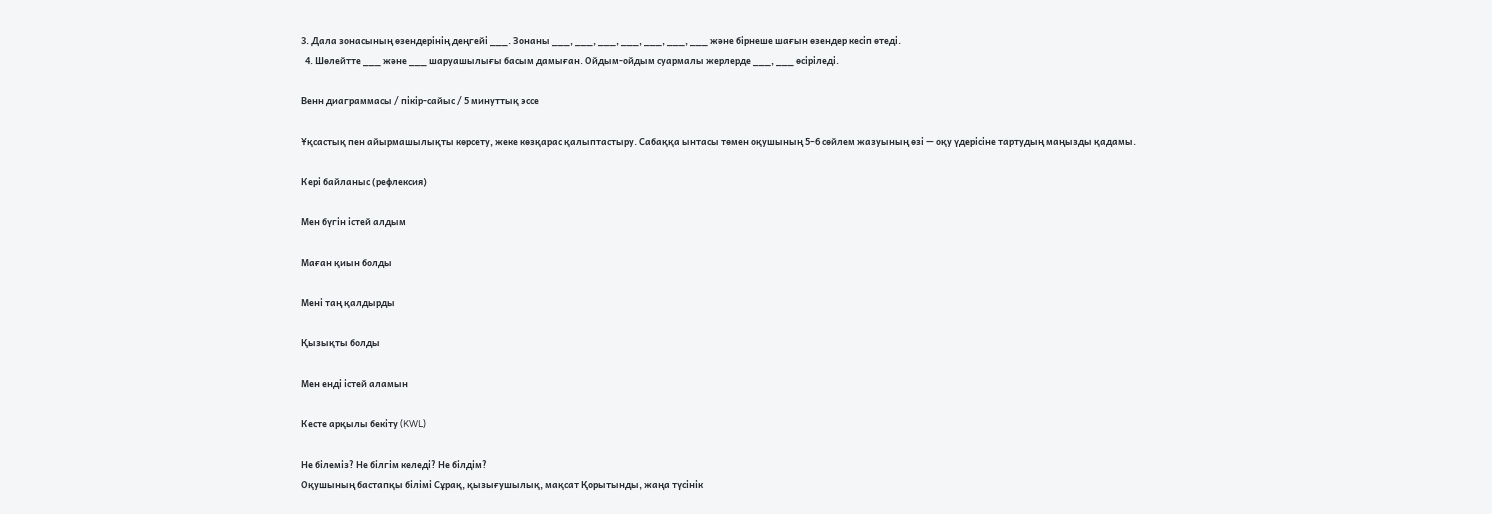3. Дала зонасының өзендерінің деңгейі ___. Зонаны ___, ___, ___, ___, ___, ___, ___ және бірнеше шағын өзендер кесіп өтеді.
  4. Шөлейтте ___ және ___ шаруашылығы басым дамыған. Ойдым-ойдым суармалы жерлерде ___, ___ өсіріледі.

Венн диаграммасы / пікір-сайыс / 5 минуттық эссе

Ұқсастық пен айырмашылықты көрсету, жеке көзқарас қалыптастыру. Сабаққа ынтасы төмен оқушының 5–6 сөйлем жазуының өзі — оқу үдерісіне тартудың маңызды қадамы.

Кері байланыс (рефлексия)

Мен бүгін істей алдым

Маған қиын болды

Мені таң қалдырды

Қызықты болды

Мен енді істей аламын

Кесте арқылы бекіту (KWL)

Не білеміз? Не білгім келеді? Не білдім?
Оқушының бастапқы білімі Сұрақ, қызығушылық, мақсат Қорытынды, жаңа түсінік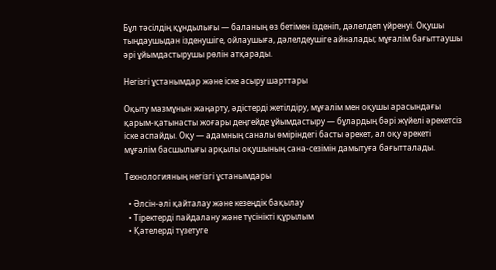Бұл тәсілдің құндылығы — баланың өз бетімен ізденіп, дәлелдеп үйренуі. Оқушы тыңдаушыдан ізденушіге, ойлаушыға, дәлелдеушіге айналады; мұғалім бағыттаушы әрі ұйымдастырушы рөлін атқарады.

Негізгі ұстанымдар және іске асыру шарттары

Оқыту мазмұнын жаңарту, әдістерді жетілдіру, мұғалім мен оқушы арасындағы қарым-қатынасты жоғары деңгейде ұйымдастыру — бұлардың бәрі жүйелі әрекетсіз іске аспайды. Оқу — адамның саналы өміріндегі басты әрекет, ал оқу әрекеті мұғалім басшылығы арқылы оқушының сана-сезімін дамытуға бағытталады.

Технологияның негізгі ұстанымдары

  • Әлсін-әлі қайталау және кезеңдік бақылау
  • Тіректерді пайдалану және түсінікті құрылым
  • Қателерді түзетуге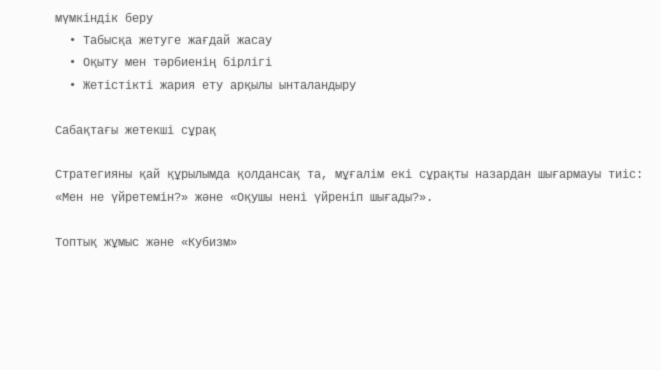мүмкіндік беру
  • Табысқа жетуге жағдай жасау
  • Оқыту мен тәрбиенің бірлігі
  • Жетістікті жария ету арқылы ынталандыру

Сабақтағы жетекші сұрақ

Стратегияны қай құрылымда қолдансақ та, мұғалім екі сұрақты назардан шығармауы тиіс: «Мен не үйретемін?» және «Оқушы нені үйреніп шығады?».

Топтық жұмыс және «Кубизм»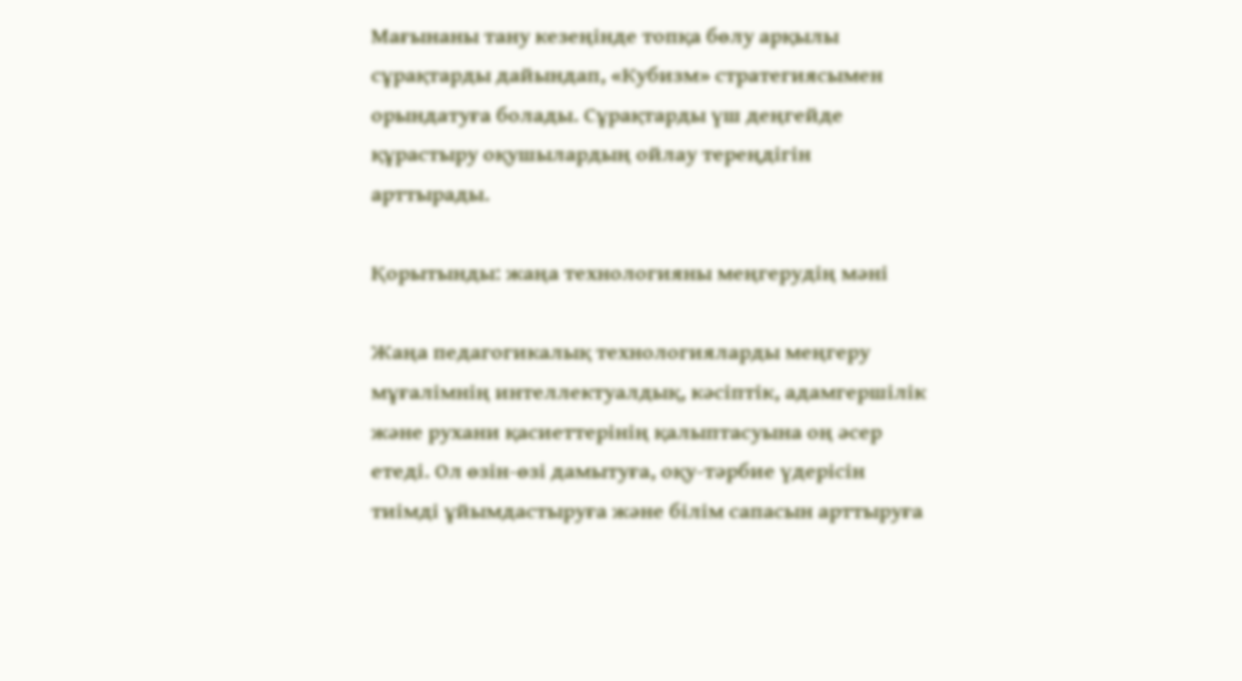Мағынаны тану кезеңінде топқа бөлу арқылы сұрақтарды дайындап, «Кубизм» стратегиясымен орындатуға болады. Сұрақтарды үш деңгейде құрастыру оқушылардың ойлау тереңдігін арттырады.

Қорытынды: жаңа технологияны меңгерудің мәні

Жаңа педагогикалық технологияларды меңгеру мұғалімнің интеллектуалдық, кәсіптік, адамгершілік және рухани қасиеттерінің қалыптасуына оң әсер етеді. Ол өзін-өзі дамытуға, оқу-тәрбие үдерісін тиімді ұйымдастыруға және білім сапасын арттыруға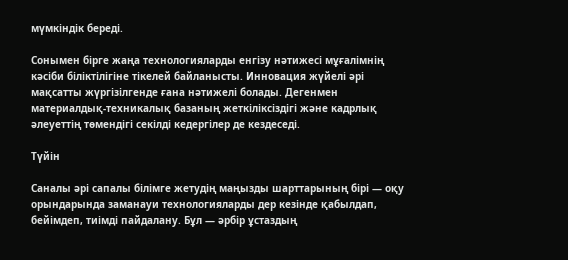мүмкіндік береді.

Сонымен бірге жаңа технологияларды енгізу нәтижесі мұғалімнің кәсіби біліктілігіне тікелей байланысты. Инновация жүйелі әрі мақсатты жүргізілгенде ғана нәтижелі болады. Дегенмен материалдық-техникалық базаның жеткіліксіздігі және кадрлық әлеуеттің төмендігі секілді кедергілер де кездеседі.

Түйін

Саналы әрі сапалы білімге жетудің маңызды шарттарының бірі — оқу орындарында заманауи технологияларды дер кезінде қабылдап, бейімдеп, тиімді пайдалану. Бұл — әрбір ұстаздың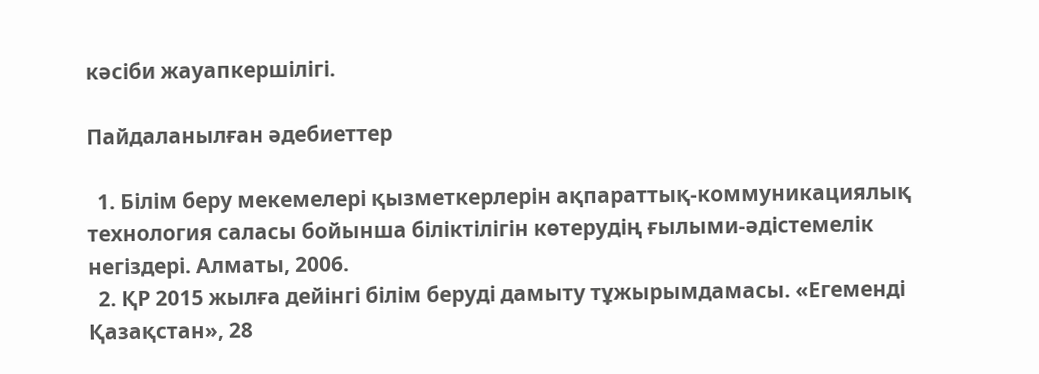кәсіби жауапкершілігі.

Пайдаланылған әдебиеттер

  1. Білім беру мекемелері қызметкерлерін ақпараттық-коммуникациялық технология саласы бойынша біліктілігін көтерудің ғылыми-әдістемелік негіздері. Алматы, 2006.
  2. ҚР 2015 жылға дейінгі білім беруді дамыту тұжырымдамасы. «Егеменді Қазақстан», 28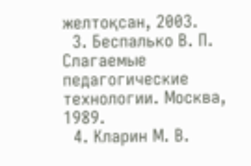желтоқсан, 2003.
  3. Беспалько В. П. Слагаемые педагогические технологии. Москва, 1989.
  4. Кларин М. В.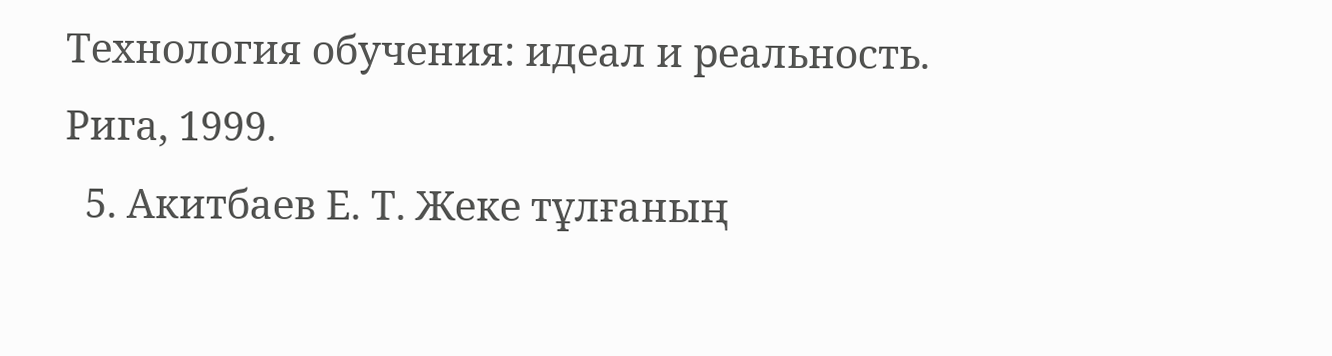Технология обучения: идеал и реальность. Рига, 1999.
  5. Акитбаев Е. Т. Жеке тұлғаның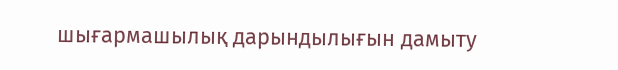шығармашылық дарындылығын дамыту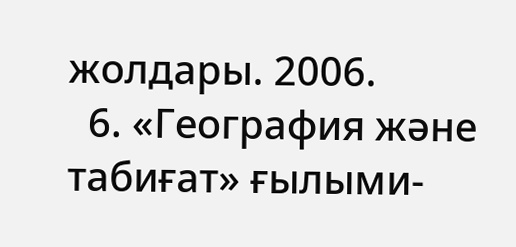жолдары. 2006.
  6. «География және табиғат» ғылыми-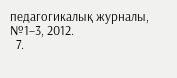педагогикалық журналы, №1–3, 2012.
  7.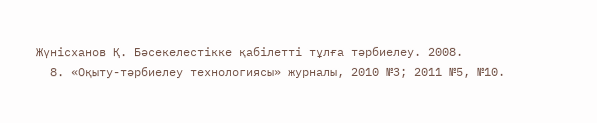Жүнісханов Қ. Бәсекелестікке қабілетті тұлға тәрбиелеу. 2008.
  8. «Оқыту-тәрбиелеу технологиясы» журналы, 2010 №3; 2011 №5, №10.